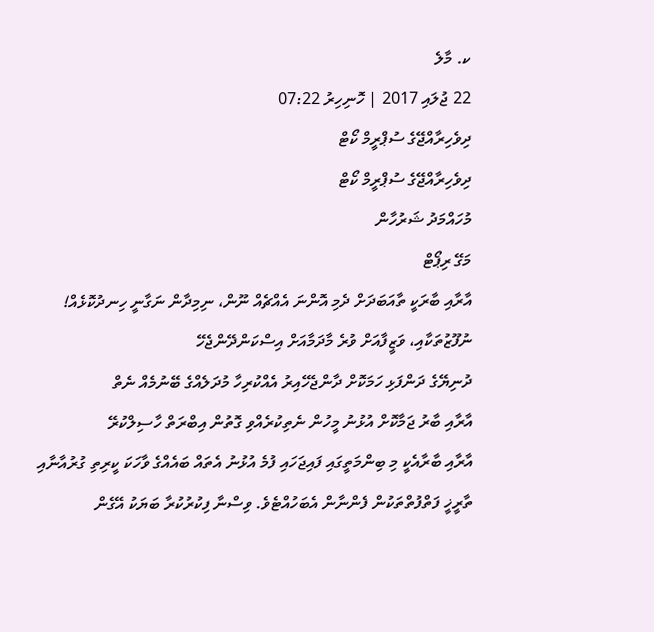ކ. މާލެ
22 ޖުލައި 2017 | ހޮނިހިރު 07:22
ދިވެހިރާއްޖޭގެ ސުޕްރީމް ކޯޓް
ދިވެހިރާއްޖޭގެ ސުޕްރީމް ކޯޓް
މުހައްމަދު ޝަރުހާން
މަގޭ ރިޕޯޓް
އާރާއި ބާރަކީ ތާއަބަދަށް ދެމި އޮންނަ އެއްޗެއް ނޫން، ނިމިދާން ނަގާނީ ހިނދުކޮޅެއް!
ނުފޫޒުތަކާއި، ވަޒީފާއަށް ވުރެ މާދަމާއަށް އިސްކަންދޭންޖެހޭ
ދުނިޔޭގެ ދަންފަޅި ހަމަކޮށް ދާންޖެހޭއިރު އެއްކުރިހާ މުދަލެއްގެ ބޭނުމެއް ނެތް
އާރާއި ބާރު ޖަމާކޮށް އުޅުނު މީހުން ނެތިކުރެއްވި ގޮތުން އިބްރަތް ހާސިލްކުރޭ
އާރާއި ބާރާއެކީ މި ބިންމަތީގައި ފައިޖަހައި ފުމެ އުޅުނު އެތައް ބައެއްގެ ވާހަކަ ކީރިތި ގުރުއާނާއި ތާރީޚީ ފަތްފުތްތަކުން ފެންނާން އެބަހުއްޓެވެ. ވިސްނާ ފިކުރުކުރާ ބަޔަކު އޭގެން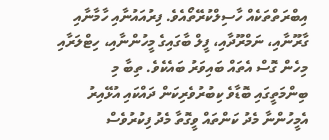އިބްރަތްތަކެއް ހާސިލްކުރޭތޯއެވެ. ފިރުއައުނާއި ހާމާނާއި ގާރޫނާއި، ނަމްރޫދާއި، ފީލް ބާގައިގެ މީހުންނާއި، ހިޓްލަރާއި މިހެން ގޮސް އެތައް ބައިވަރު ބައެކެވެ. ތިބާ މި ބިންމަތީގައި ބޮޑާވެ ކިބުރުވެރިކަން ދައްކައި އުޅޭއިރު އެމީހުންނާ މެދު ކަންތައް ވީގޮތާ މެދު ފިކުރުވެސް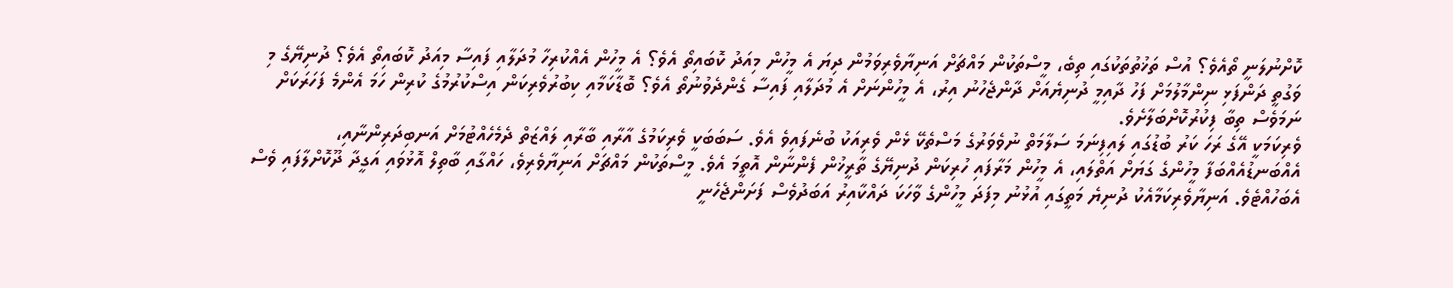ކޮށްނުލަނީ ތޯއެވެ؟ އުސް ތަޚުތުތަކުގައި ތިބެ، މީސްތަކުން މައްޗަށް އަނިޔާވެރިވަމުން ދިޔަ އެ މީހުން މިއަދު ކޮބައިތޯ އެވެ؟ އެ މީހުން އެއްކުރިހާ މުދަލާއި ފައިސާ މިއަދު ކޮބައިތޯ އެވެ؟ ދުނިޔޭގެ މި ވަގުތީ ދަންފަޅި ނިންމާލުމަށް ފަހު ދާއިމީ ދުނިޔެއަށް ދާންޖެހުނު އިރު، އެ މީހުންނަށް އެ މުދަލާއި ފައިސާ ގެންދެވުނުތޯ އެވެ؟ ބޮޑާކަމާއި ކިބުރުވެރިކަން އިސްކުރުމުގެ ކުރިން ހަމަ އެންމެ ފަހަރަކަށް ނަމަވެސް ތިބާ ފިކުރުކޮށްބަލާށެވެ.
ވެރިކަމަކީ އޭގެ ރަހަ ކަރު ބުޑުގައި ލައިފިނަމަ ސަލާމަތް ނުވެވަރުގެ މަސްތެކޭ ޅެން ވެރިއަކު ބުނެފައިވެ އެވެ. ސަބަބަކީ ވެރިކަމުގެ އާރާއި ބާރާއި ލައްޒަތް ދެމެހެއްޓުމަށް އަނބިދަރިންނާއި، އެއްބަނޑުއެއްބަފާ މީހުންގެ ގަޔަށް އަތްލައި، އެ މީހުން މަރާފައި ހުރިކަން ދުނިޔޭގެ ތާރީޚުން ފެންނާން އޮތީމަ އެވެ. މީސްތަކުން މައްޗަށް އަނިޔާވެރިވެ، ހައްގާއި ބާތިލް އޮޅުވައި އަގީދާ ދޫކޮށްލާފައި ވެސް އެބަހުއްޓެވެ. އަނިޔާވެރިކަމާއެކު ދުނިޔެ މަތީގައި އުޅުނު މިފަދަ މީހުންގެ ވާހަކަ ދައްކާއިރު އަބަދުވެސް ފަށަންޖެހެނީ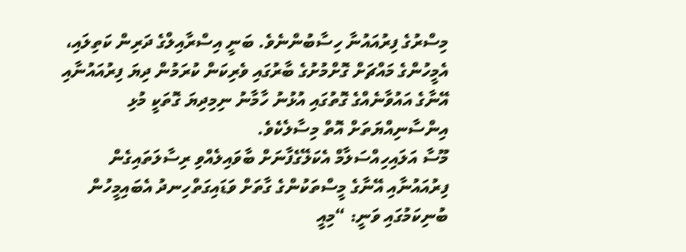މިސްރުގެ ފިރުއައުނާ ހިސާބުންނެވެ. ބަނީ އިސްރާއިލްގެ ދަރިން ކަތިލައި، އެމީހުންގެ މައްޗަށް ގޮށްމުށުގެ ބާރުގައި ވެރިކަން ކުރަމުން ދިޔަ ފިރުއައުނާއި އޭނާގެ އައުވާނެއްގެ ގޮތުގައި އުޅުނު ހާމާނު ނިމިދިޔަ ގޮތަކީ މުޅި އިންސާނިއްޔަތަށް އޮތް މިސާލެކެވެ.
މޫސާ އަލައިހިއްސަލާމް އެކަލޭގެފާނަށް ބާވައިލެއްވި ރިސާލަތައިގެން ފިރުއައުނާއި އޭނާގެ މީސްތަކުންގެ ގާތަށް ވަޑައިގަތްހިނދު އެބައިމީހުން ބުނިކަމުގައި ވަނީ: “މިއީ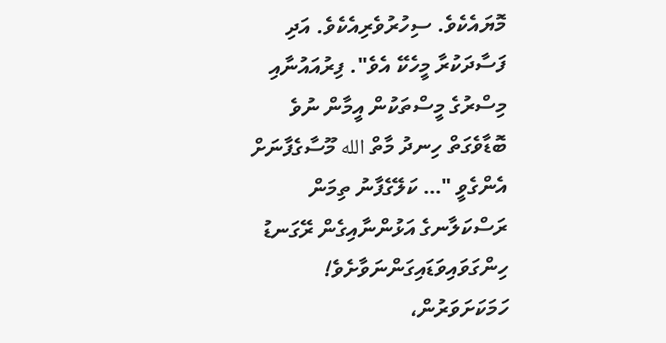މޮޔައެކެވެ. ސިހުރުވެރިއެކެވެ. އަދި ފަސާދަކުރާ މީހެކޭ އެވެ". ފިރުއައުނާއި މިސްރުގެ މީސްތަކުން އީމާން ނުވެ ބޮޑާވެގަތް ހިނދު މާތް الله މޫސާގެފާނަށް އެންގެވީ "… ކަލޭގެފާނު ތިމަން ރަސްކަލާނގެ އަޅުންނާއިގެން ރޭގަނޑު ހިންގަވައިވަޑައިގަންނަވާށެވެ! ހަމަކަށަވަރުން،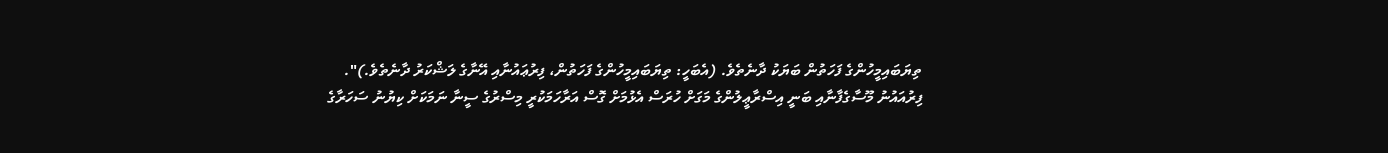ތިޔަބައިމީހުންގެ ފަހަތުން ބަޔަކު ދާނެތެވެ. (އެބަހީ: ތިޔަބައިމީހުންގެ ފަހަތުން، ފިރުޢައުނާއި އޭނާގެ ލަޝްކަރު ދާނެތެވެ.)".
ފިރުއައުނު މޫސާގެފާނާއި ބަނީ އިސްރާޢީލުންގެ މަގަށް ހުރަސް އެޅުމަށް ގޮސް އަރާހަމަކުރީ މިސްރުގެ ސީނާ ނަމަކަށް ކިޔުނު ސަހަރާގެ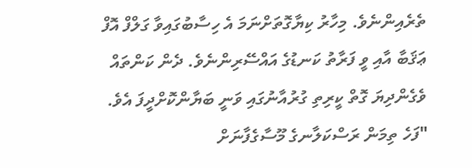ތެރެއިންނެވެ. މިހާރު ކިޔާގޮތަށްނަމަ އެ ހިސާބުގައިވާ ގަލްފް އޮފް ޢަޤަބާ އާއި ވީ ފަރާތު ކަނޑުގެ އައްސޭރިންނެވެ. ދެން ކަންތައް ވެގެންދިޔަ ގޮތް ކީރިތި ގުރުއާނުގައި ވަނީ ބަޔާންކޮށްދީފަ އެވެ.
"ފަހެ ތިމަން ރަސްކަލާނގެ މޫސާގެފާނަށް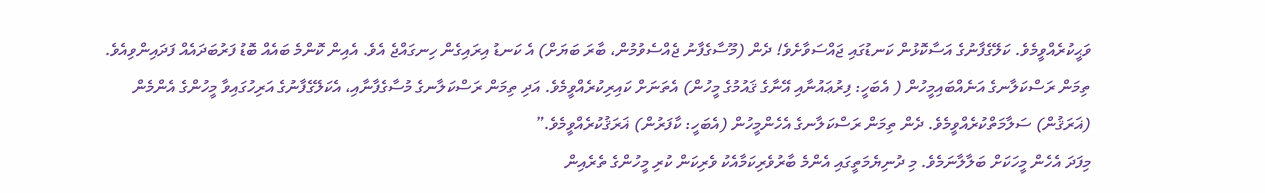ވަޙީކުރެއްވީމެވެ. ކަލޭގެފާނުގެ އަސާކޮޅުން ކަނޑުގައި ޖައްސަވާށެވެ! ދެން (މޫސާގެފާނު ޖެއްސެވުމުން، ބާރަ ބަޔަށް) އެ ކަނޑު އިރައިގެން ހިނގައްޖެ އެވެ. އެއިން ކޮންމެ ބައެއް ބޮޑު ފަރުބަދައެއް ފަދައިންވިއެވެ. ތިމަން ރަސްކަލާނގެ އަނެއްބައިމީހުން ( އެބަހީ: ފިރުޢައުނާއި އޭނާގެ ޤައުމުގެ މީހުން) އެތަނަށް ކައިރިކުރެއްވީމެވެ. އަދި ތިމަން ރަސްކަލާނގެ މުސާގެފާނާއި، އެކަލޭގެފާނުގެ އަރިހުގައިވާ މީހުންގެ އެންމެން (ޣަރަޤުން) ސަލާމަތްކުރެއްވީމެވެ. ދެން ތިމަން ރަސްކަލާނގެ އެހެންމީހުން (އެބަހީ: ކާފަރުން) ޣަރަޤުކުރެއްވީމެވެ.”
މިފަދަ އެހެން މީހަކަށް ބަލާލާނަމެވެ. މި ދުނިޔެމަތީގައި އެންމެ ބާރުވެރިކަމާއެކު ވެރިކަން ކުރި މީހުންގެ ތެރެއިން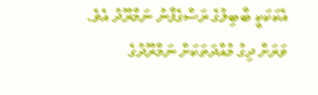އެކަކަކީ ބާބިލުގެ ރަސްގެފާނު ނަމްރޫދު އެވެ. ވަރަށް ދިގު މުއްދަތަކަށް ނަމްރޫދުގެ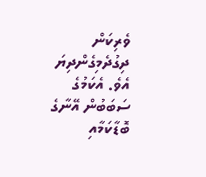ވެރިކަން ދިގުދެމިގެންދިޔަ އެވެ. އެކަމުގެ ސަބަބުން އޭނާގެ ބޮޑާކަމާއި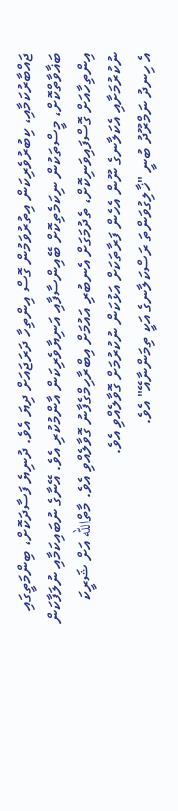ޖައްބާރުކަމާއި، ކިބުރުވެރިކަން އިތުރުވަމުން ގޮސް އިންތިހާ ދަރަޖައަށް ދިޔަ އެވެ. ދުނިޔެ ފަސާދަކޮށް، ބިންމަތީގައި ބަޣާވާތްކޮށް، މީސްތަކުން ނިކަމެތިކޮށް ބޭއިންސާފާއި އަނިޔާވެރިކަން އާންމުކުރި އެވެ. އޭނާގެ ނުބައިކަމާއި ނުލަފާކަން އިންތިހާއަށް ގޮސްފައިވަނިކޮށް، ތެދުމަގަށް އެނބުރި އައުމަށް އިބްރާހިމްގެފާނު ގޮވާލެއްވި އެވެ. މާތްالله އަށް ޝަރީކަ ނުކުރުމަށާއި އެކަލާނގެ ނޫން އެހެން ފަރާތަކަށް އަޅުކަން ނުކުރުމަށް ގޮވާލެއްވި އެވެ.
އެ ހިނދު ނަމްރޫދު ބުނީ "ޚާލިގުވަންތަ ރަސްކަލާނގެ އަކީ ތިމަންނާއޭ" އެވެ.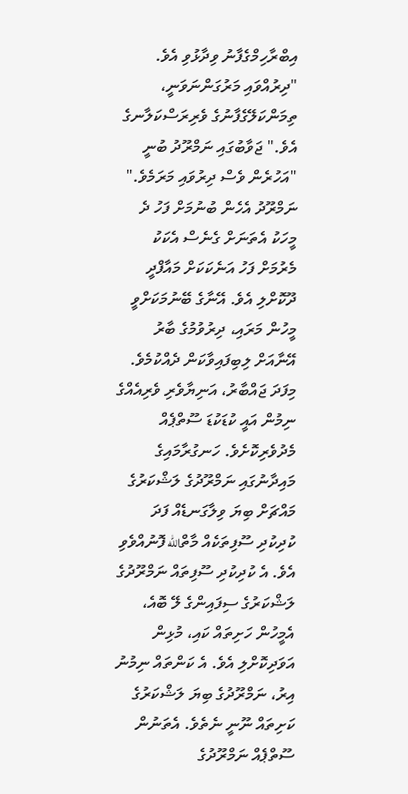އިބްރާހިމްގެފާނު ވިދާޅުވި އެވެ. "ދިރުއްވައި މަރުގަންނަވަނީ، ތިމަންކަލޭގެފާނުގެ ވެރިރަސްކަލާނގެ އެވެ." ޖަވާބުގައި ނަމްރޫދު ބުނީ "އަހުރެން ވެސް ދިރުވައި މަރަމެވެ."
ނަމްރޫދު އެހެން ބުނުމަށް ފަހު ދެ މީހަކު އެތަނަށް ގެނެސް އެކަކު މެރުމަށް ފަހު އަނެކަކަށް މައާފްދީ ދޫކޮށްލި އެވެ. އޭނާގެ ބޭނުމަކަށްވީ މީހުން މަރައި، ދިރުވުމުގެ ބާރު އޭނާއަށް ލިބިފައިވާކަން ދެއްކުމެވެ. މިފަދަ ޖައްބާރު، އަނިޔާވެރި ވެރިއެއްގެ ނިމުން އައީ ކުޑަކުޑަ ސޫތްޕެއް މެދުވެރިކޮށެވެ. ހަނގުރާމައިގެ މައިދާނުގައި ނަމްރޫދުގެ ލަޝްކަރުގެ މައްޗަށް ބިޔަ ވިލާގަނޑެއް ފަދަ ކުދިކުދި ސޫފިތަކެއް މާތްالله ފޮނުއްވެވި އެވެ. އެ ކުދިކުދި ސޫފިތައް ނަމްރޫދުގެ ލަޝްކަރުގެ ސިފައިންގެ ލޭ ބޮއެ، އެމީހުން ހަށިތައް ކައި، މުޅިން އަވަދިކޮށްލި އެވެ. އެ ކަންތައް ނިމުނު އިރު، ނަމްރޫދުގެ ބިޔަ ލަޝްކަރުގެ ކަށިތައް ނޫނީ ނެތެވެ. އެތަނުން ސޫތްޕެއް ނަމްރޫދުގެ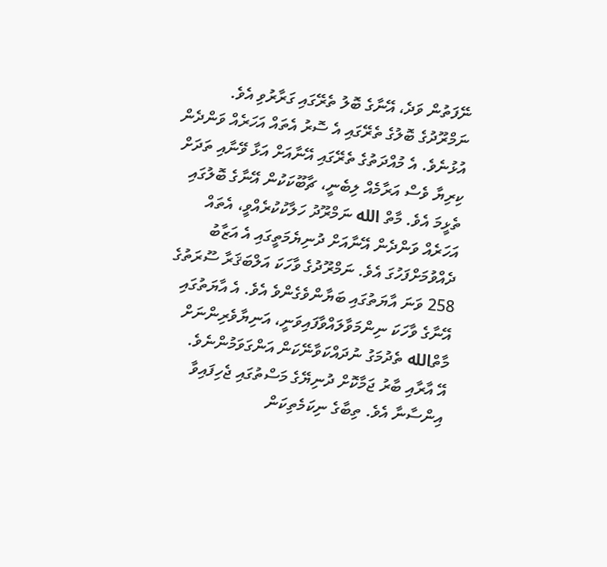ނޭފަތުން ވަދެ، އޭނާގެ ބޮލު ތެރޭގައި ގަރާރުވި އެވެ. ނަމްރޫދުގެ ބޮލުގެ ތެރޭގައި އެ ސޮރު އެތައް އަހަރެއް ވަންދެން އުޅުނެވެ. އެ މުއްދަތުގެ ތެރޭގައި އޭނާއަށް އަޅާ ވޭނާއި ތަދަށް ކިރިޔާ ވެސް އަރާމެއް ލިބެނީ، ޗާބޫކަކުން އޭނާގެ ބޮލުގައި ތެޅީމަ އެވެ. މާތް الله ނަމްރޫދު ހަލާކުކުރެއްވީ، އެތައް އަހަރެއް ވަންދެން އޭނާއަށް ދުނިޔެމަތީގައި އެ އަޒާބު ދެއްވުމަށްފަހުގަ އެވެ. ނަމްރޫދުގެ ވާހަކަ އަލްބަޤަރާ ސޫރަތުގެ 258 ވަނަ އާޔަތުގައި ބަޔާންވެގެންވެ އެވެ. އެ އާޔަތުގައި އޭނާގެ ވާހަކަ ނިންމަވާލައްވާފައިވަނީ، އަނިޔާވެރިންނަށް މާތްالله ތެދުމަގު ނުދައްކަވާނޭކަން އަންގަވަމުންނެވެ.
އޭ އާރާއި ބާރު ޖަމާކޮށް ދުނިޔޭގެ މަސްތުގައި ޖެހިފައިވާ އިންސާނާ އެވެ. ތިބާގެ ނިކަމެތިކަން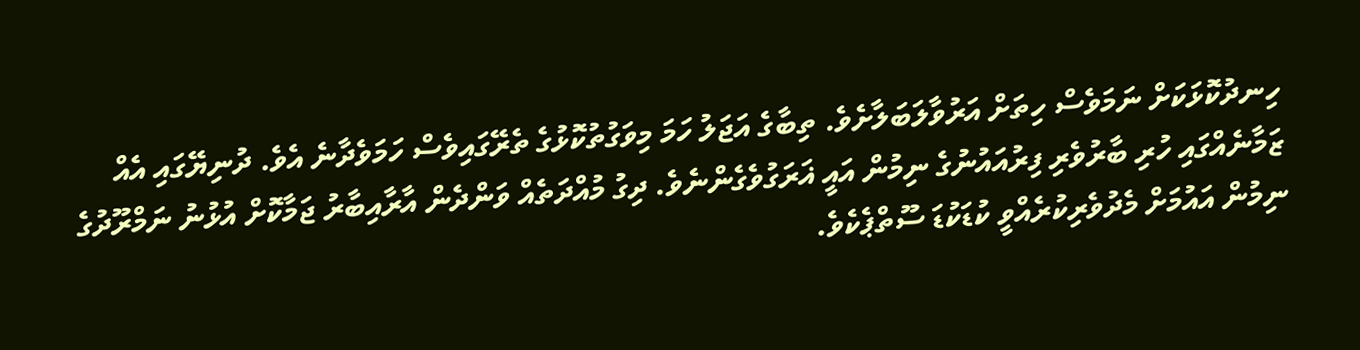ހިނދުކޮޅަކަށް ނަމަވެސް ހިތަށް އަރުވާލަބަލާށެވެ. ތިބާގެ އަޖަލު ހަމަ މިވަގުތުކޮޅުގެ ތެރޭގައިވެސް ހަމަވެދާނެ އެވެ. ދުނިޔޭގައި އެއް ޒަމާނެއްގައި ހުރި ބާރުވެރި ފިރުއައުނުގެ ނިމުން އައީ ޣަރަގުވެގެންނެވެ. ދިގު މުއްދަތެއް ވަންދެން އާރާއިބާރު ޖަމާކޮށް އުޅުނު ނަމްރޫދުގެ ނިމުން އައުމަށް މެދުވެރިކުރެއްވީ ކުޑަކުޑަ ސޫތްޕެކެވެ.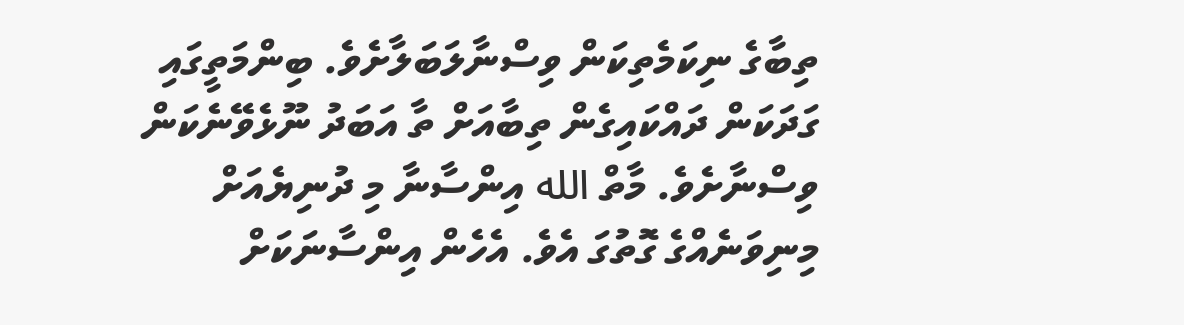ތިބާގެ ނިކަމެތިކަން ވިސްނާލަބަލާށެވެ. ބިންމަތީގައި ގަދަކަން ދައްކައިގެން ތިބާއަށް ތާ އަބަދު ނޫޅެވޭނެކަން ވިސްނާށެވެ. މާތް الله އިންސާނާ މި ދުނިޔެއަށް މިނިވަނެއްގެ ގޮތުގަ އެވެ. އެހެން އިންސާނަކަށް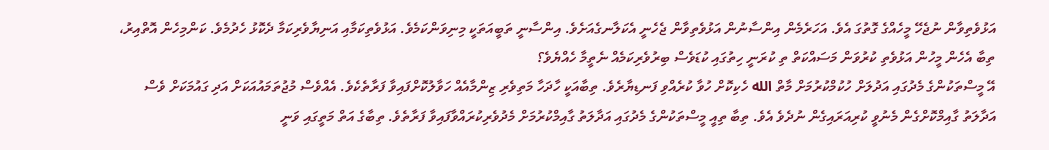އަޅުވެތިވާން ނުޖެހޭ މީހެއްގެ ގޮތުގަ އެވެ. އަހަރެމެން އިންސާނުން އަޅުވެތިވާން ޖެހެނީ އެކަލާނގެއަށެވެ. އިންސާނީ ތަބީއަތަކީ މިނިވަންކަމެވެ. އަޅުވެތިކަމާއި އަނިޔާވެރިކަމާ ދެކޮޅު ހެދުމެވެ. ކަންމިހެން އޮތްއިރު، ތިބާ އެހެން މީހުން އަޅުވެތި ކުރުވަން މަސައްކަތް ތި ކުރަނީ ހިތުގައި ކުޑަވެސް ބިރުވެރިކަމެއް ނެތީމާ ހެއްޔެވެ؟
އޭ މީސްތަކުންގެ މެދުގައި އަދުލަށް ހުކުމްކުރުމަށް މާތް الله ހެކިކޮށް ހުވާ ކުރެއްވި ފަނޑިޔާރެވެ. ތިބާއަކީ ހާދަހާ މަތިވެރި ޒިންމާއެއް ހަވާލުކޮށްފައިވާ ފަރާތެކެވެ. އެއްވެސް މުޖުތަމައުއަކަށް އަދި ގައުމަކަށް ވެސް އަދާލަތު ގާއިމްކޮށްގެން މެނުވީ ކުރިއަރައިގެން ނުދެވެ އެވެ. ތިބާ ތިއީ މީސްތަކުންގެ މެދުގައި އަދާލަތު ގާއިމްކުރުމަށް މެދުވެރިކުރައްވާފައިވާ ފަރާތެވެ. ތިބާގެ އަތް މަތީގައި ވަނީ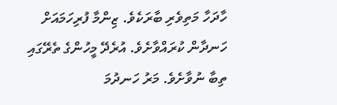ހާދަހާ މަތިވެރި ބާރަކެވެ. ޒިންމާ ފުރިހަމައަށް ހަނދާން ކުރައްވާށެވެ. އުރެދޭ މީހުންގެ ތެރޭގައި ތިބާ ނުވާށެވެ. މަރު ހަނދުމަ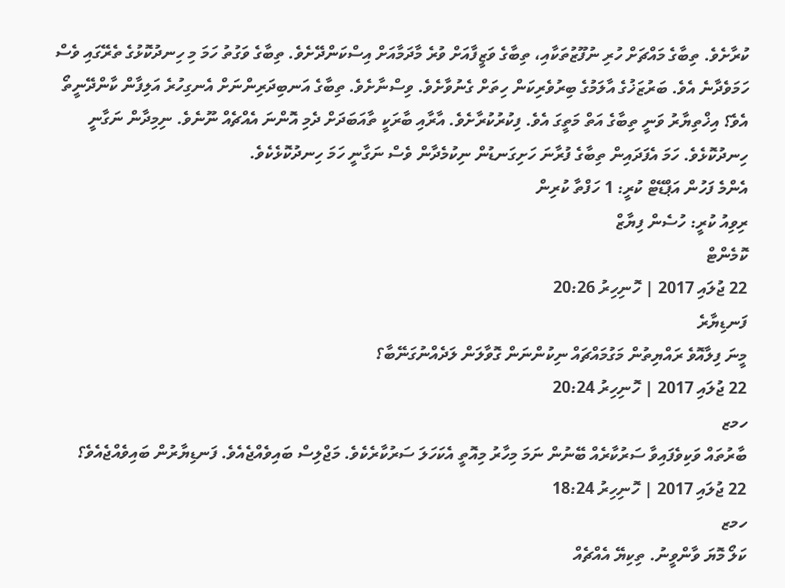ކުރާށެވެ. ތިބާގެ މައްޗަށް ހުރި ނުފޫޒުތަކާއި، ތިބާގެ ވަޒީފާއަށް ވުރެ މާދަމާއަށް އިސްކަންދޭށެވެ. ތިބާގެ ވަގުތު ހަމަ މި ހިނދުކޮޅުގެ ތެރޭގައި ވެސް ހަމަވެދާނެ އެވެ. ބަރުޒަޚުގެ އާލަމުގެ ބިރުވެރިކަން ހިތަށް ގެނުވާށެވެ. ވިސްނާށެވެ. ތިބާގެ އަނބިދަރިންނަށް އެނގިހުރެ އަލިފާން ކާންދޭނީތޯ އެވެ؟ އިޚްތިޔާރު ވަނީ ތިބާގެ އަތް މަތީގަ އެވެ. ފިކުރުކުރާށެވެ. އާރާއި ބާރަކީ ތާއަބަދަށް ދެމި އޮންނަ އެއްޗެއް ނޫނެވެ. ނިމިދާން ނަގާނީ ހިނދުކޮޅެވެ. ހަމަ އެފަދައިން ތިބާގެ ފުރާނަ ހަށިގަނޑުން ނިކުމެދާން ވެސް ނަގާނީ ހަމަ ހިނދުކޮޅެކެވެ.
އެންމެ ފަހުން އަޕްޑޭޓް ކުރީ: 1 ހަފްތާ ކުރިން
ރިވިއު ކުރީ: ހުސެން ފިޔާޒް
ކޮމެންޓް
22 ޖުލައި 2017 | ހޮނިހިރު 20:26
ފަނޑިޔާރެ
މީނަ ފިލާއޮވެ ރައްޔިތުން މަގުމައްޗައް ނިކުންނަން ގޮވާލަން ލަދެއްނުގަނޭބާ؟
22 ޖުލައި 2017 | ހޮނިހިރު 20:24
ހމޒ
ބާރުތައް ވަކިވެފައިވާ ސަރުކާރެއް ބޭނުން ނަމަ މިހާރު މިއޮތީ އެކަހަލަ ސަރުކާރެކެވެ. މަޖްލިސް ބައިވެއްޖެއެވެ. ފަނޑިޔާރުން ބައިވެއްޖެއެވެ؟
22 ޖުލައި 2017 | ހޮނިހިރު 18:24
ހމޒ
ކަލޯ މޮޔަ ވާންވީނު. ތިކިޔޭ އެއްޗެއް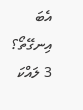އެބަ އިނގޭތޯ؟ 3 ލައްކަ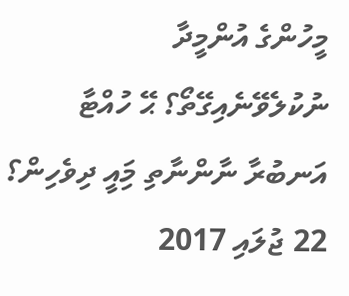މީހުންގެ އުންމީދާ ނުކުލެވޭނެއިގޭތޯ؟ ޙޭ ހުއްޓާ އަނބުރާ ނާންނާތި މިައީ ދިވެހިން؟
22 ޖުލައި 2017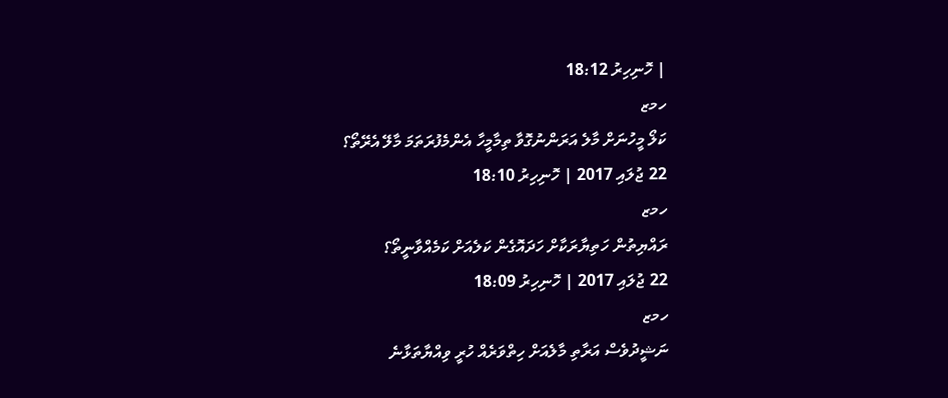| ހޮނިހިރު 18:12
ހމޒ
ކަލޯ މީހުނަށް މާލެ އަރަންނުގޮވާ ތިމާމީހާ އެންމެފުރަތަމަ މާލޭ އެރޭތޯ؟
22 ޖުލައި 2017 | ހޮނިހިރު 18:10
ހމޒ
ރައްޔިތުން ހަތިޔާރަކާށް ހަދައޮގެން ކަލެއަށް ކަމެއްވާނީތޯ؟
22 ޖުލައި 2017 | ހޮނިހިރު 18:09
ހމޒ
ނަޝީދުވެސް އަރާތި މާލެއަށް ހިތްވަރެއް ހުރީ ވިއްޔާތަޅާނެ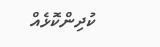ކުދިންކޮޅެއް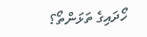ހޯދައިގެ ތަޅަންތޯ؟